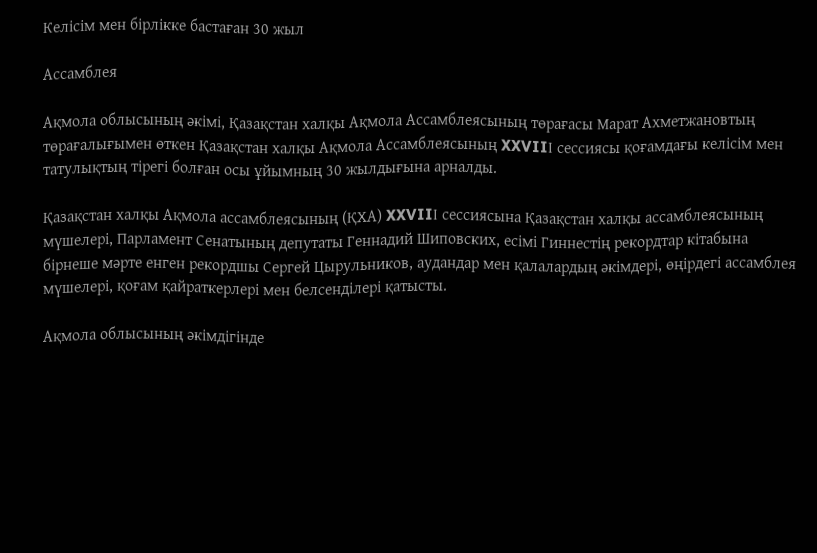Келісім мен бірлікке бастаған 30 жыл

Ассамблея

Ақмола облысының әкімі, Қазақстан халқы Ақмола Ассамблеясының төрағасы Марат Ахметжановтың төрағалығымен өткен Қазақстан халқы Ақмола Ассамблеясының XXVIIІ сессиясы қоғамдағы келісім мен татулықтың тірегі болған осы ұйымның 30 жылдығына арналды.

Қазақстан халқы Ақмола ассамблеясының (ҚХА) XXVIIІ сессиясына Қазақстан халқы ассамблеясының мүшелері, Парламент Сенатының депутаты Геннадий Шиповских, есімі Гиннестің рекордтар кітабына бірнеше мәрте енген рекордшы Сергей Цырульников, аудандар мен қалалардың әкімдері, өңірдегі ассамблея мүшелері, қоғам қайраткерлері мен белсенділері қатысты.

Ақмола облысының әкімдігінде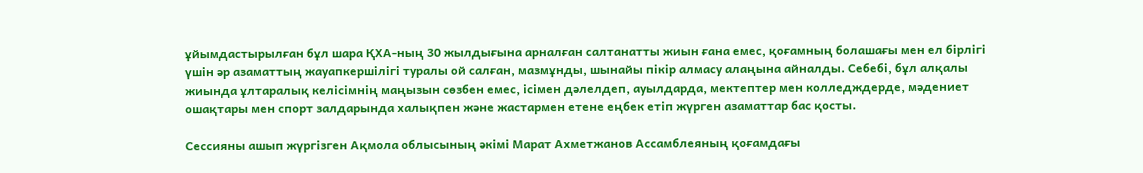ұйымдастырылған бұл шара ҚХА-ның 30 жылдығына арналған салтанатты жиын ғана емес, қоғамның болашағы мен ел бірлігі үшін әр азаматтың жауапкершілігі туралы ой салған, мазмұнды, шынайы пікір алмасу алаңына айналды. Себебі, бұл алқалы жиында ұлтаралық келісімнің маңызын сөзбен емес, ісімен дәлелдеп, ауылдарда, мектептер мен колледждерде, мәдениет ошақтары мен спорт залдарында халықпен және жастармен етене еңбек етіп жүрген азаматтар бас қосты.

Сессияны ашып жүргізген Ақмола облысының әкімі Марат Ахметжанов Ассамблеяның қоғамдағы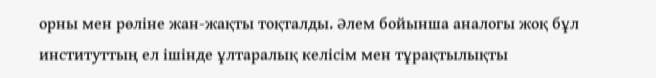орны мен рөліне жан-жақты тоқталды. Әлем бойынша аналогы жоқ бұл институттың ел ішінде ұлтаралық келісім мен тұрақтылықты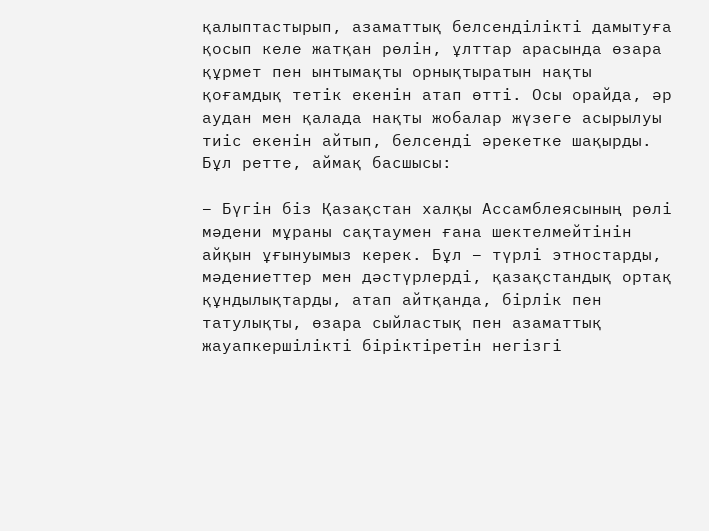қалыптастырып, азаматтық белсенділікті дамытуға қосып келе жатқан рөлін, ұлттар арасында өзара құрмет пен ынтымақты орнықтыратын нақты қоғамдық тетік екенін атап өтті. Осы орайда, әр аудан мен қалада нақты жобалар жүзеге асырылуы тиіс екенін айтып, белсенді әрекетке шақырды. Бұл ретте, аймақ басшысы:

– Бүгін біз Қазақстан халқы Ассамблеясының рөлі мәдени мұраны сақтаумен ғана шектелмейтінін айқын ұғынуымыз керек. Бұл – түрлі этностарды, мәдениеттер мен дәстүрлерді, қазақстандық ортақ құндылықтарды, атап айтқанда, бірлік пен татулықты, өзара сыйластық пен азаматтық жауапкершілікті біріктіретін негізгі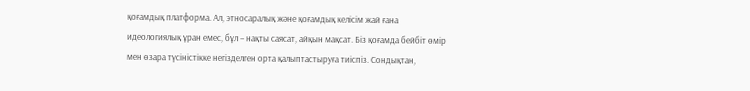қоғамдық платформа. Ал, этносаралық және қоғамдық келісім жай ғана идеологиялық ұран емес, бұл – нақты саясат, айқын мақсат. Біз қоғамда бейбіт өмір мен өзара түсіністікке негізделген орта қалыптастыруға тиіспіз. Сондықтан,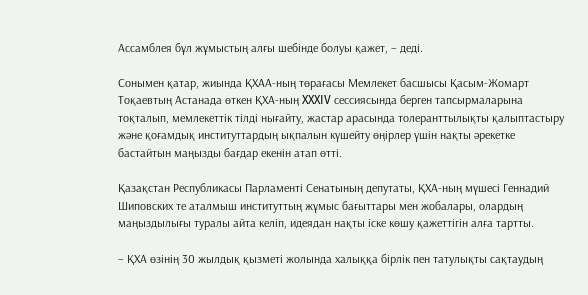Ассамблея бұл жұмыстың алғы шебінде болуы қажет, – деді.

Сонымен қатар, жиында ҚХАА-ның төрағасы Мемлекет басшысы Қасым-Жомарт Тоқаевтың Астанада өткен ҚХА-ның XXXIV сессиясында берген тапсырмаларына тоқталып, мемлекеттік тілді нығайту, жастар арасында толеранттылықты қалыптастыру және қоғамдық институттардың ықпалын күшейту өңірлер үшін нақты әрекетке бастайтын маңызды бағдар екенін атап өтті.

Қазақстан Республикасы Парламенті Сенатының депутаты, ҚХА-ның мүшесі Геннадий Шиповских те аталмыш институттың жұмыс бағыттары мен жобалары, олардың маңыздылығы туралы айта келіп, идеядан нақты іске көшу қажеттігін алға тартты.

– ҚХА өзінің 30 жылдық қызметі жолында халыққа бірлік пен татулықты сақтаудың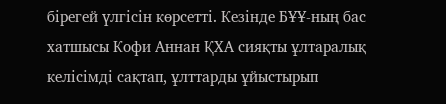бірегей үлгісін көрсетті. Кезінде БҰҰ-ның бас хатшысы Кофи Аннан ҚХА сияқты ұлтаралық келісімді сақтап, ұлттарды ұйыстырып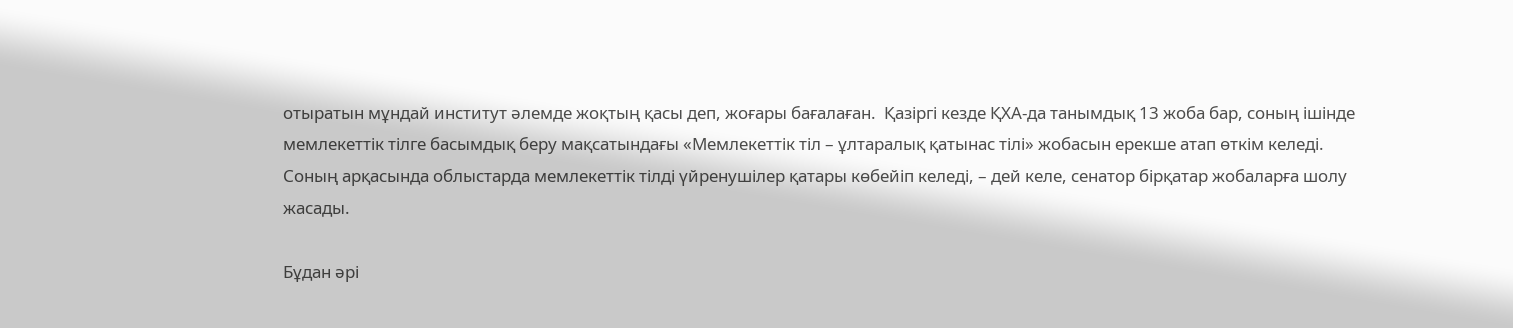отыратын мұндай институт әлемде жоқтың қасы деп, жоғары бағалаған.  Қазіргі кезде ҚХА-да танымдық 13 жоба бар, соның ішінде мемлекеттік тілге басымдық беру мақсатындағы «Мемлекеттік тіл – ұлтаралық қатынас тілі» жобасын ерекше атап өткім келеді. Соның арқасында облыстарда мемлекеттік тілді үйренушілер қатары көбейіп келеді, – дей келе, сенатор бірқатар жобаларға шолу жасады.

Бұдан әрі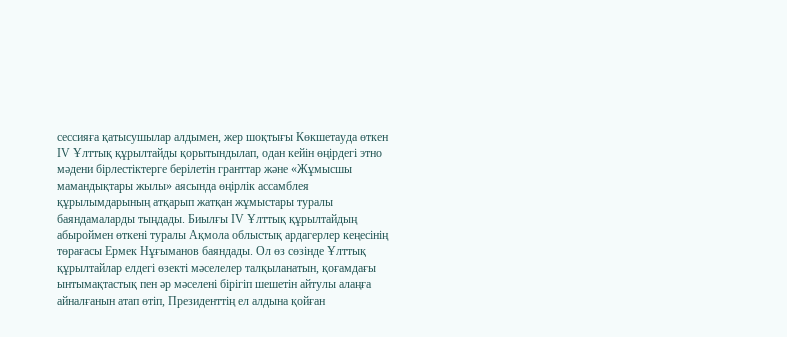сессияға қатысушылар алдымен, жер шоқтығы Көкшетауда өткен ІV Ұлттық құрылтайды қорытындылап, одан кейін өңірдегі этно мәдени бірлестіктерге берілетін гранттар және «Жұмысшы мамандықтары жылы» аясында өңірлік ассамблея құрылымдарының атқарып жатқан жұмыстары туралы баяндамаларды тыңдады. Биылғы ІV Ұлттық құрылтайдың абыроймен өткені туралы Ақмола облыстық ардагерлер кеңесінің төрағасы Ермек Нұғыманов баяндады. Ол өз сөзінде Ұлттық құрылтайлар елдегі өзекті мәселелер талқыланатын, қоғамдағы ынтымақтастық пен әр мәселені бірігіп шешетін айтулы алаңға айналғанын атап өтіп, Президенттің ел алдына қойған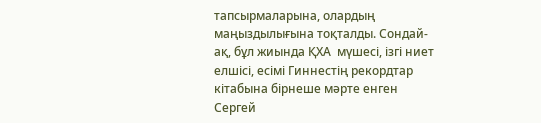тапсырмаларына, олардың маңыздылығына тоқталды. Сондай-ақ, бұл жиында ҚХА  мүшесі, ізгі ниет елшісі, есімі Гиннестің рекордтар кітабына бірнеше мәрте енген Сергей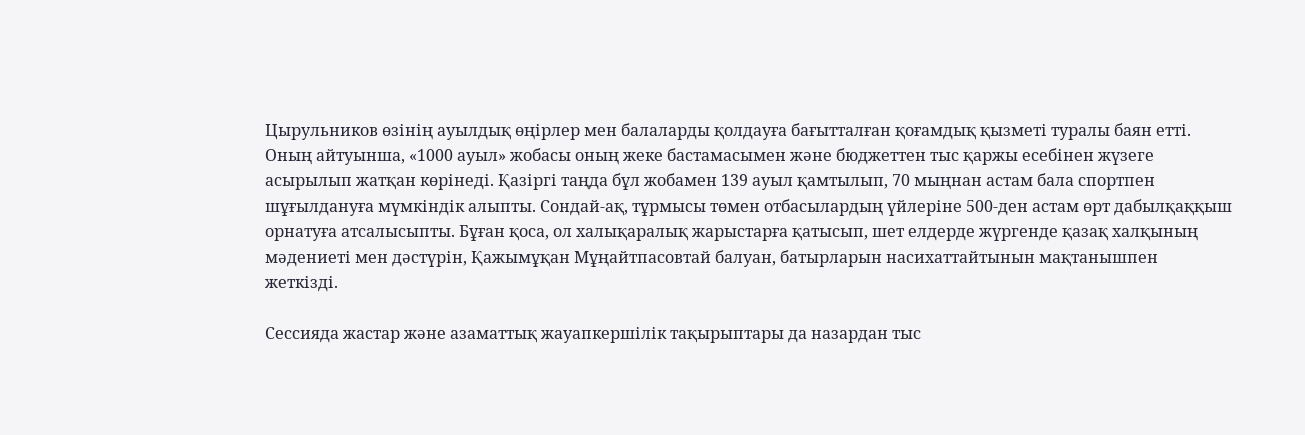Цырульников өзінің ауылдық өңірлер мен балаларды қолдауға бағытталған қоғамдық қызметі туралы баян етті. Оның айтуынша, «1000 ауыл» жобасы оның жеке бастамасымен және бюджеттен тыс қаржы есебінен жүзеге асырылып жатқан көрінеді. Қазіргі таңда бұл жобамен 139 ауыл қамтылып, 70 мыңнан астам бала спортпен шұғылдануға мүмкіндік алыпты. Сондай-ақ, тұрмысы төмен отбасылардың үйлеріне 500-ден астам өрт дабылқаққыш орнатуға атсалысыпты. Бұған қоса, ол халықаралық жарыстарға қатысып, шет елдерде жүргенде қазақ халқының мәдениеті мен дәстүрін, Қажымұқан Мұңайтпасовтай балуан, батырларын насихаттайтынын мақтанышпен жеткізді.

Сессияда жастар және азаматтық жауапкершілік тақырыптары да назардан тыс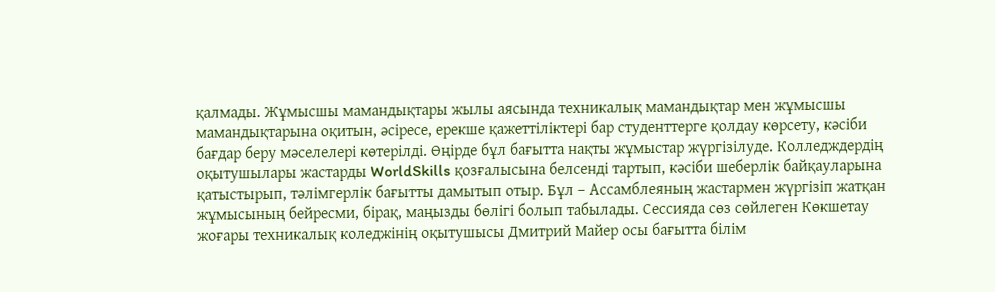қалмады. Жұмысшы мамандықтары жылы аясында техникалық мамандықтар мен жұмысшы мамандықтарына оқитын, әсіресе, ерекше қажеттіліктері бар студенттерге қолдау көрсету, кәсіби бағдар беру мәселелері көтерілді. Өңірде бұл бағытта нақты жұмыстар жүргізілуде. Колледждердің оқытушылары жастарды WorldSkills қозғалысына белсенді тартып, кәсіби шеберлік байқауларына қатыстырып, тәлімгерлік бағытты дамытып отыр. Бұл – Ассамблеяның жастармен жүргізіп жатқан жұмысының бейресми, бірақ, маңызды бөлігі болып табылады. Сессияда сөз сөйлеген Көкшетау жоғары техникалық коледжінің оқытушысы Дмитрий Майер осы бағытта білім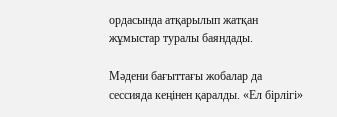ордасында атқарылып жатқан жұмыстар туралы баяндады.

Мәдени бағыттағы жобалар да сессияда кеңінен қаралды. «Ел бірлігі»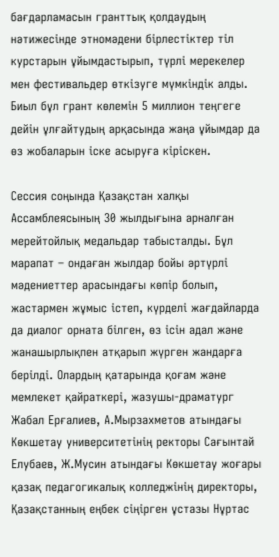бағдарламасын гранттық қолдаудың нәтижесінде этномәдени бірлестіктер тіл курстарын ұйымдастырып, түрлі мерекелер мен фестивальдер өткізуге мүмкіндік алды. Биыл бұл грант көлемін 5 миллион теңгеге дейін ұлғайтудың арқасында жаңа ұйымдар да өз жобаларын іске асыруға кіріскен.

Сессия соңында Қазақстан халқы Ассамблеясының 30 жылдығына арналған мерейтойлық медальдар табысталды. Бұл марапат – ондаған жылдар бойы әртүрлі мәдениеттер арасындағы көпір болып, жастармен жұмыс істеп, күрделі жағдайларда да диалог орната білген, өз ісін адал және жанашырлықпен атқарып жүрген жандарға берілді. Олардың қатарында қоғам және мемлекет қайраткері, жазушы-драматург Жабал Ерғалиев, А.Мырзахметов атындағы Көкшетау университетінің ректоры Сағынтай Елубаев, Ж.Мусин атындағы Көкшетау жоғары қазақ педагогикалық колледжінің директоры, Қазақстанның еңбек сіңірген ұстазы Нұртас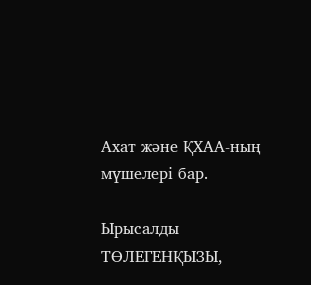Ахат және ҚХАА-ның мүшелері бар.

Ырысалды ТӨЛЕГЕНҚЫЗЫ,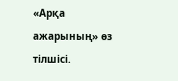«Арқа ажарының» өз тілшісі.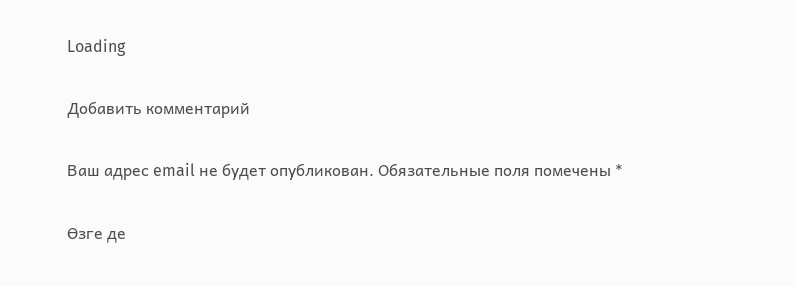Loading

Добавить комментарий

Ваш адрес email не будет опубликован. Обязательные поля помечены *

Өзге де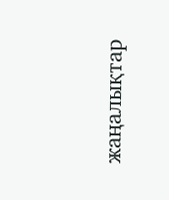жаңалықтар